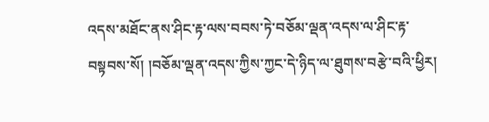འདས་མཐོང་ནས་ཤིང་རྟ་ལས་བབས་ཏེ་བཅོམ་ལྡན་འདས་ལ་ཤིང་རྟ་བསྟབས་སོ། །བཅོམ་ལྡན་འདས་ཀྱིས་ཀྱང་དེ་ཉིད་ལ་ཐུགས་བརྩེ་བའི་ཕྱིར།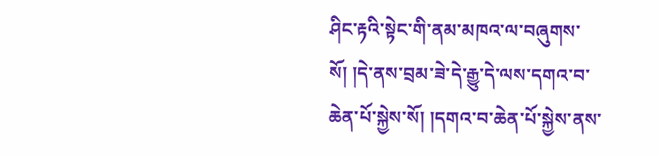ཤིང་རྟའི་སྟེང་གི་ནམ་མཁའ་ལ་བཞུགས་སོ། །དེ་ནས་བྲམ་ཟེ་དེ་རྒྱུ་དེ་ལས་དགའ་བ་ཆེན་པོ་སྐྱེས་སོ། །དགའ་བ་ཆེན་པོ་སྐྱེས་ནས་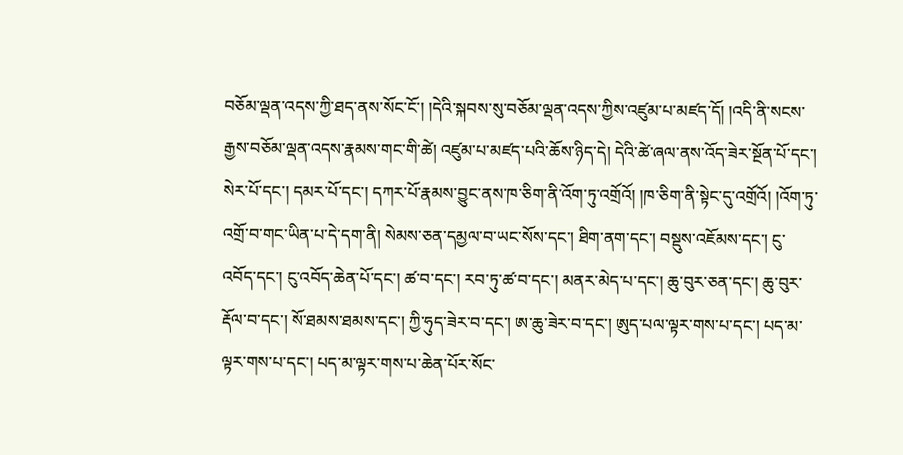བཅོམ་ལྡན་འདས་ཀྱི་ཐད་ནས་སོང་ངོ་། །དེའི་སྐབས་སུ་བཅོམ་ལྡན་འདས་ཀྱིས་འཛུམ་པ་མཛད་དོ། །འདི་ནི་སངས་རྒྱས་བཅོམ་ལྡན་འདས་རྣམས་གང་གི་ཚེ། འཛུམ་པ་མཛད་པའི་ཆོས་ཉིད་དེ། དེའི་ཚེ་ཞལ་ནས་འོད་ཟེར་སྔོན་པོ་དང་། སེར་པོ་དང་། དམར་པོ་དང་། དཀར་པོ་རྣམས་བྱུང་ནས་ཁ་ཅིག་ནི་འོག་ཏུ་འགྲོའོ། །ཁ་ཅིག་ནི་སྟེང་དུ་འགྲོའོ། །འོག་ཏུ་འགྲོ་བ་གང་ཡིན་པ་དེ་དག་ནི། སེམས་ཅན་དམྱལ་བ་ཡང་སོས་དང་། ཐིག་ནག་དང་། བསྡུས་འཇོམས་དང་། ངུ་འབོད་དང་། ངུ་འབོད་ཆེན་པོ་དང་། ཚ་བ་དང་། རབ་ཏུ་ཚ་བ་དང་། མནར་མེད་པ་དང་། ཆུ་བུར་ཅན་དང་། ཆུ་བུར་རྡོལ་བ་དང་། སོ་ཐམས་ཐམས་དང་། ཀྱི་ཧུད་ཟེར་བ་དང་། ཨ་ཆུ་ཟེར་བ་དང་། ཨུད་པལ་ལྟར་གས་པ་དང་། པད་མ་ལྟར་གས་པ་དང་། པད་མ་ལྟར་གས་པ་ཆེན་པོར་སོང་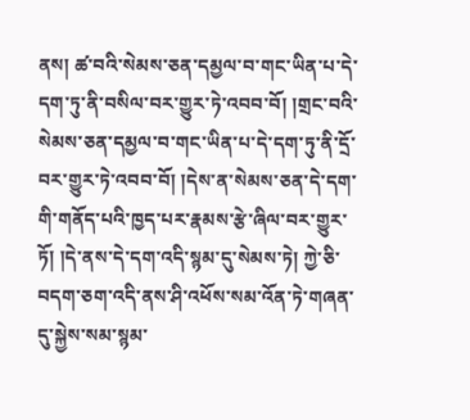ནས། ཚ་བའི་སེམས་ཅན་དམྱལ་བ་གང་ཡིན་པ་དེ་དག་ཏུ་ནི་བསིལ་བར་གྱུར་ཏེ་འབབ་བོ། །གྲང་བའི་སེམས་ཅན་དམྱལ་བ་གང་ཡིན་པ་དེ་དག་ཏུ་ནི་དྲོ་བར་གྱུར་ཏེ་འབབ་བོ། །དེས་ན་སེམས་ཅན་དེ་དག་གི་གནོད་པའི་ཁྱད་པར་རྣམས་རྩེ་ཞིལ་བར་གྱུར་ཏོ། །དེ་ནས་དེ་དག་འདི་སྙམ་དུ་སེམས་ཏེ། ཀྱེ་ཅི་བདག་ཅག་འདི་ནས་ཤི་འཕོས་སམ་འོན་ཏེ་གཞན་དུ་སྐྱེས་སམ་སྙམ་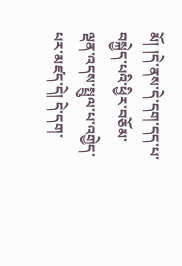མོ། །དེ་ནས་དེ་དག་དད་པ་བསྐྱེད་པའི་ཕྱིར་བཅོམ་ལྡན་འདས་སྤྲུལ་པ་འགྱེད་པར་མཛད་དེ། དེ་དག་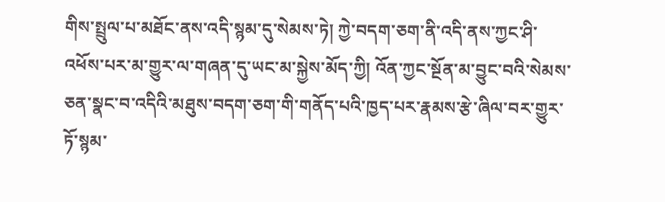གིས་སྤྲུལ་པ་མཐོང་ནས་འདི་སྙམ་དུ་སེམས་ཏེ། ཀྱེ་བདག་ཅག་ནི་འདི་ནས་ཀྱང་ཤི་འཕོས་པར་མ་གྱུར་ལ་གཞན་དུ་ཡང་མ་སྐྱེས་མོད་ཀྱི། འོན་ཀྱང་སྔོན་མ་བྱུང་བའི་སེམས་ཅན་སྣང་བ་འདིའི་མཐུས་བདག་ཅག་གི་གནོད་པའི་ཁྱད་པར་རྣམས་རྩེ་ཞིལ་བར་གྱུར་ཏོ་སྙམ་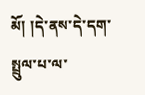མོ། །དེ་ནས་དེ་དག་སྤྲུལ་པ་ལ་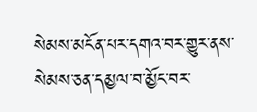སེམས་མངོན་པར་དགའ་བར་གྱུར་ནས་སེམས་ཅན་དམྱལ་བ་མྱོང་བར་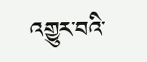འགྱུར་བའི་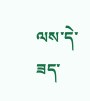ལས་དེ་ཟད་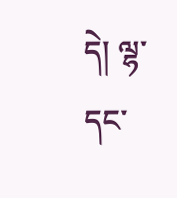དེ། ལྷ་དང་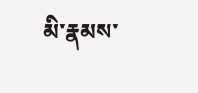མི་རྣམས་